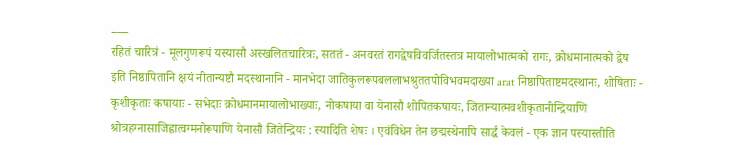___
रहितं चारित्रं - मूलगुणरूपं यस्यासौ अस्खलितचारित्रः, सततं - अनवरतं रागद्वेषविवर्जितस्तत्र मायालोभात्मको रागः, क्रोधमानात्मको द्वेष इति निष्ठापितानि क्षयं नीतान्यष्टौ मदस्थानानि - मानभेदा जातिकुलरूपबललाभश्रुततपोविभवमदाख्या arat निष्ठापिताष्टमदस्थानः, शोषिताः - कृशीकृताः कषायाः - सभेदाः क्रोधमानमायालोभाख्याः, नोकषाया वा येनासौ शोपितकषायः, जितान्यात्मवशीकृतानीन्द्रियाणि श्रोत्रहग्नासाजिह्वात्वग्मनोरूपाणि येनासौ जितेन्द्रियः : स्यादिति शेषः । एवंविधेन तेन छद्मस्थेनापि सार्द्धं केवलं - एक ज्ञान पस्यास्तीति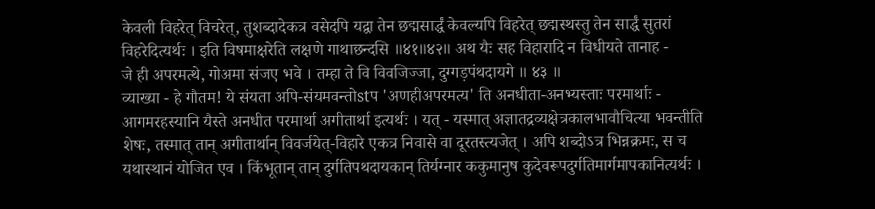केवली विहरेत् विचरेत्, तुशब्दादेकत्र वसेदपि यद्वा तेन छद्मसार्द्धं केवल्यपि विहरेत् छद्मस्थस्तु तेन सार्द्धं सुतरां विहरेदित्यर्थः । इति विषमाक्षरेति लक्षणे गाथाछन्दसि ॥४१॥४२॥ अथ यैः सह विहारादि न विधीयते तानाह -
जे ही अपरमत्थे, गोअमा संजए भवे । तम्हा ते वि विवजिज्जा, दुग्गड़पंथदायगे ॥ ४३ ॥
व्याख्या - हे गौतम! ये संयता अपि-संयमवन्तोstप 'अणहीअपरमत्य' ति अनधीता-अनभ्यस्ताः परमार्थाः - आगमरहस्यानि यैस्ते अनधीत परमार्था अगीतार्था इत्यर्थः । यत् - यस्मात् अज्ञातद्रव्यक्षेत्रकालभावौचित्या भवन्तीति शेषः, तस्मात् तान् अगीतार्थान् विवर्जयेत्-विहारे एकत्र निवासे वा दूरतस्त्यजेत् । अपि शब्दोऽत्र भिन्नक्रमः, स च यथास्थानं योजित एव । किंभूतान् तान् दुर्गतिपथदायकान् तिर्यग्नार ककुमानुष कुदेवरूपदुर्गतिमार्गमापकानित्यर्थः ।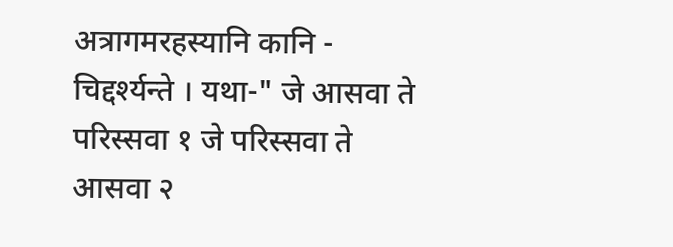अत्रागमरहस्यानि कानि - चिद्दर्श्यन्ते । यथा-" जे आसवा ते परिस्सवा १ जे परिस्सवा ते आसवा २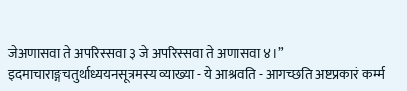जेअणासवा ते अपरिस्सवा ३ जे अपरिस्सवा ते अणासवा ४।” इदमाचाराङ्गचतुर्थाध्ययनसूत्रमस्य व्याख्या - ये आश्रवति - आगच्छति अष्टप्रकारं कर्म्म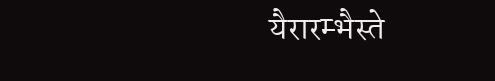यैरारम्भैस्ते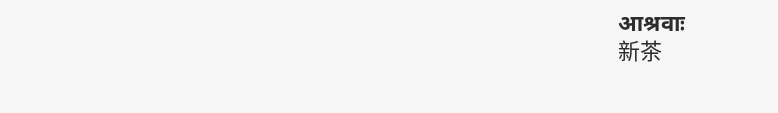आश्रवाः
新茶